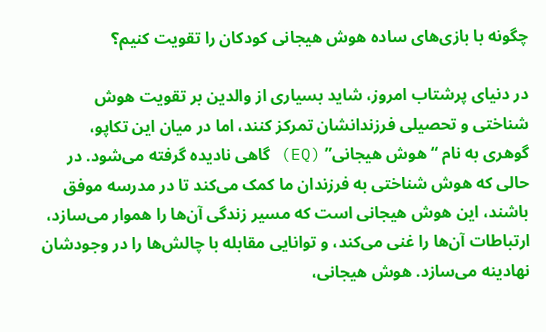چگونه با بازی‌های ساده هوش هیجانی کودکان را تقویت کنیم؟

در دنیای پرشتاب امروز، شاید بسیاری از والدین بر تقویت هوش شناختی و تحصیلی فرزندانشان تمرکز کنند، اما در میان این تکاپو، گوهری به نام “هوش هیجانی” (EQ) گاهی نادیده گرفته می‌شود. در حالی که هوش شناختی به فرزندان ما کمک می‌کند تا در مدرسه موفق باشند، این هوش هیجانی است که مسیر زندگی آن‌ها را هموار می‌سازد، ارتباطات آن‌ها را غنی می‌کند، و توانایی مقابله با چالش‌ها را در وجودشان نهادینه می‌سازد. هوش هیجانی،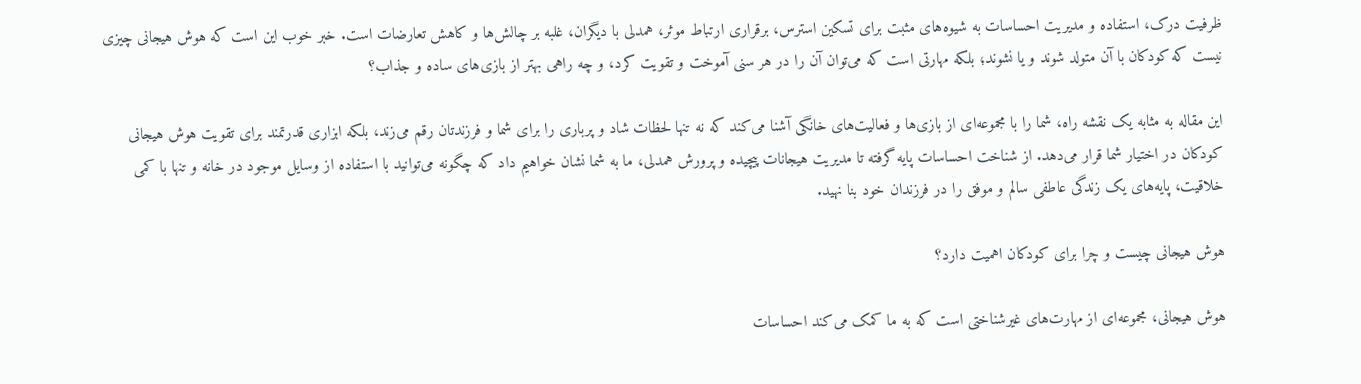ظرفیت درک، استفاده و مدیریت احساسات به شیوه‌های مثبت برای تسکین استرس، برقراری ارتباط موثر، همدلی با دیگران، غلبه بر چالش‌ها و کاهش تعارضات است. خبر خوب این است که هوش هیجانی چیزی نیست که کودکان با آن متولد شوند و یا نشوند؛ بلکه مهارتی است که می‌توان آن را در هر سنی آموخت و تقویت کرد، و چه راهی بهتر از بازی‌های ساده و جذاب؟

این مقاله به مثابه یک نقشه راه، شما را با مجموعه‌ای از بازی‌ها و فعالیت‌های خانگی آشنا می‌کند که نه تنها لحظات شاد و پرباری را برای شما و فرزندتان رقم می‌زند، بلکه ابزاری قدرتمند برای تقویت هوش هیجانی کودکان در اختیار شما قرار می‌دهد. از شناخت احساسات پایه گرفته تا مدیریت هیجانات پیچیده و پرورش همدلی، ما به شما نشان خواهیم داد که چگونه می‌توانید با استفاده از وسایل موجود در خانه و تنها با کمی خلاقیت، پایه‌های یک زندگی عاطفی سالم و موفق را در فرزندان خود بنا نهید.

هوش هیجانی چیست و چرا برای کودکان اهمیت دارد؟

هوش هیجانی، مجموعه‌ای از مهارت‌های غیرشناختی است که به ما کمک می‌کند احساسات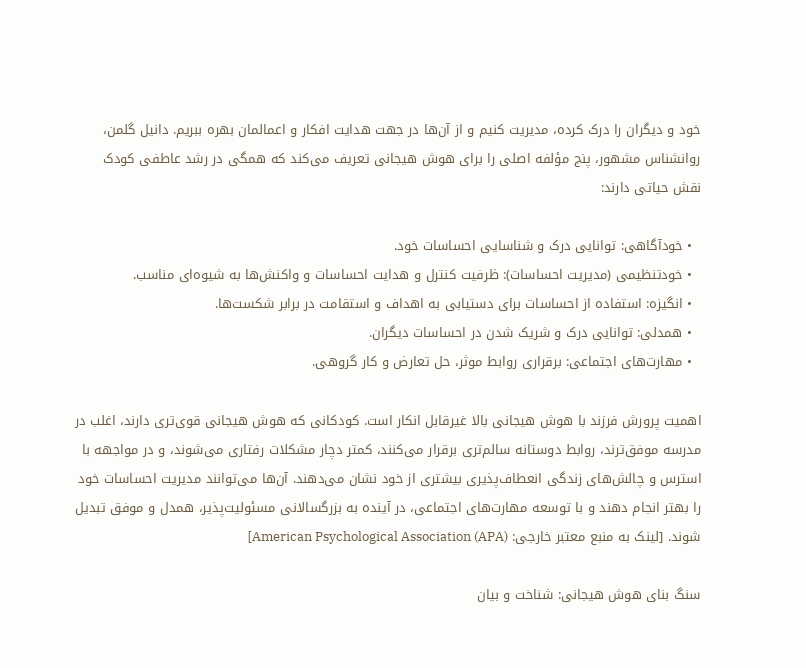خود و دیگران را درک کرده، مدیریت کنیم و از آن‌ها در جهت هدایت افکار و اعمالمان بهره ببریم. دانیل گلمن، روانشناس مشهور، پنج مؤلفه اصلی را برای هوش هیجانی تعریف می‌کند که همگی در رشد عاطفی کودک نقش حیاتی دارند:

  • خودآگاهی: توانایی درک و شناسایی احساسات خود.
  • خودتنظیمی (مدیریت احساسات): ظرفیت کنترل و هدایت احساسات و واکنش‌ها به شیوه‌ای مناسب.
  • انگیزه: استفاده از احساسات برای دستیابی به اهداف و استقامت در برابر شکست‌ها.
  • همدلی: توانایی درک و شریک شدن در احساسات دیگران.
  • مهارت‌های اجتماعی: برقراری روابط موثر، حل تعارض و کار گروهی.

اهمیت پرورش فرزند با هوش هیجانی بالا غیرقابل انکار است. کودکانی که هوش هیجانی قوی‌تری دارند، اغلب در مدرسه موفق‌ترند، روابط دوستانه سالم‌تری برقرار می‌کنند، کمتر دچار مشکلات رفتاری می‌شوند، و در مواجهه با استرس و چالش‌های زندگی انعطاف‌پذیری بیشتری از خود نشان می‌دهند. آن‌ها می‌توانند مدیریت احساسات خود را بهتر انجام دهند و با توسعه مهارت‌های اجتماعی، در آینده به بزرگسالانی مسئولیت‌پذیر، همدل و موفق تبدیل شوند. [لینک به منبع معتبر خارجی: American Psychological Association (APA)]

سنگ بنای هوش هیجانی: شناخت و بیان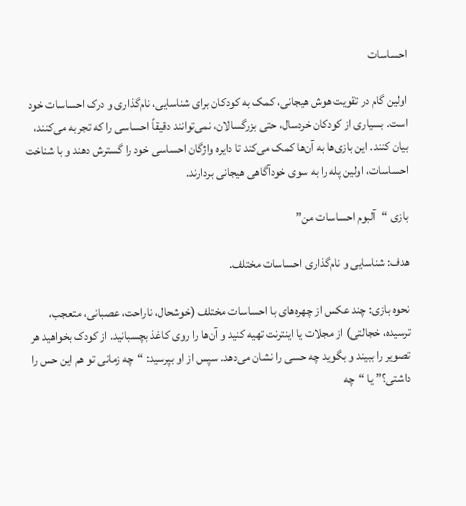احساسات

اولین گام در تقویت هوش هیجانی، کمک به کودکان برای شناسایی، نام‌گذاری و درک احساسات خود است. بسیاری از کودکان خردسال، حتی بزرگسالان، نمی‌توانند دقیقاً احساسی را که تجربه می‌کنند، بیان کنند. این بازی‌ها به آن‌ها کمک می‌کند تا دایره واژگان احساسی خود را گسترش دهند و با شناخت احساسات، اولین پله را به سوی خودآگاهی هیجانی بردارند.

بازی “آلبوم احساسات من”

هدف: شناسایی و نام‌گذاری احساسات مختلف.

نحوه بازی: چند عکس از چهره‌های با احساسات مختلف (خوشحال، ناراحت، عصبانی، متعجب، ترسیده، خجالتی) از مجلات یا اینترنت تهیه کنید و آن‌ها را روی کاغذ بچسبانید. از کودک بخواهید هر تصویر را ببیند و بگوید چه حسی را نشان می‌دهد. سپس از او بپرسید: “چه زمانی تو هم این حس را داشتی؟” یا “چه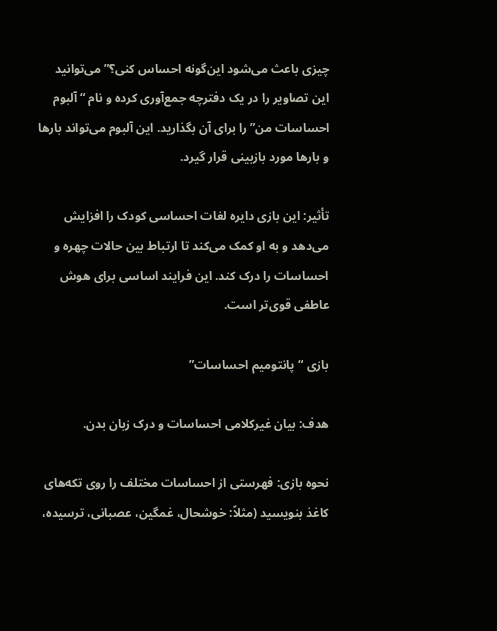چیزی باعث می‌شود این‌گونه احساس کنی؟” می‌توانید این تصاویر را در یک دفترچه جمع‌آوری کرده و نام “آلبوم احساسات من” را برای آن بگذارید. این آلبوم می‌تواند بارها و بارها مورد بازبینی قرار گیرد.

تأثیر: این بازی دایره لغات احساسی کودک را افزایش می‌دهد و به او کمک می‌کند تا ارتباط بین حالات چهره و احساسات را درک کند. این فرایند اساسی برای هوش عاطفی قوی‌تر است.

بازی “پانتومیم احساسات”

هدف: بیان غیرکلامی احساسات و درک زبان بدن.

نحوه بازی: فهرستی از احساسات مختلف را روی تکه‌های کاغذ بنویسید (مثلاً: خوشحال، غمگین، عصبانی، ترسیده،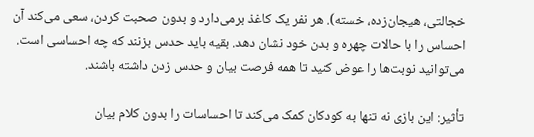خجالتی، هیجان‌زده، خسته). هر نفر یک کاغذ برمی‌دارد و بدون صحبت کردن، سعی می‌کند آن احساس را با حالات چهره و بدن خود نشان دهد. بقیه باید حدس بزنند که چه احساسی است. می‌توانید نوبت‌ها را عوض کنید تا همه فرصت بیان و حدس زدن داشته باشند.

تأثیر: این بازی نه تنها به کودکان کمک می‌کند تا احساسات را بدون کلام بیان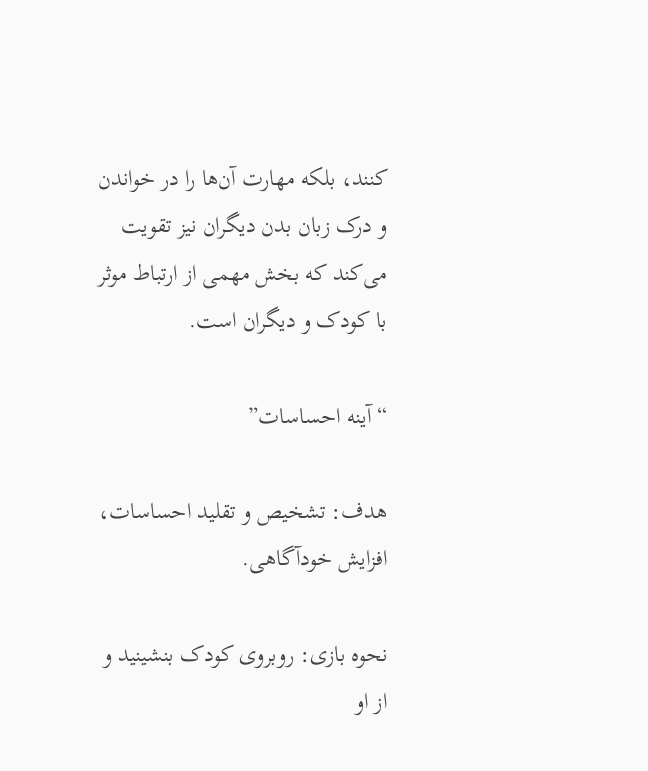کنند، بلکه مهارت آن‌ها را در خواندن و درک زبان بدن دیگران نیز تقویت می‌کند که بخش مهمی از ارتباط موثر با کودک و دیگران است.

“آینه احساسات”

هدف: تشخیص و تقلید احساسات، افزایش خودآگاهی.

نحوه بازی: روبروی کودک بنشینید و از او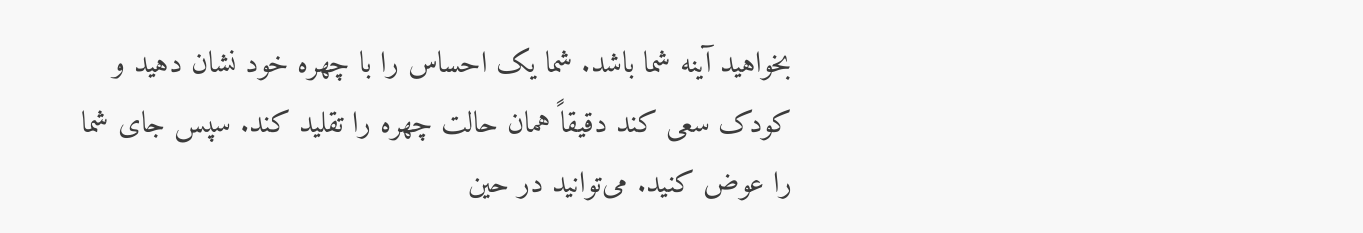بخواهید آینه شما باشد. شما یک احساس را با چهره خود نشان دهید و کودک سعی کند دقیقاً همان حالت چهره را تقلید کند. سپس جای شما را عوض کنید. می‌توانید در حین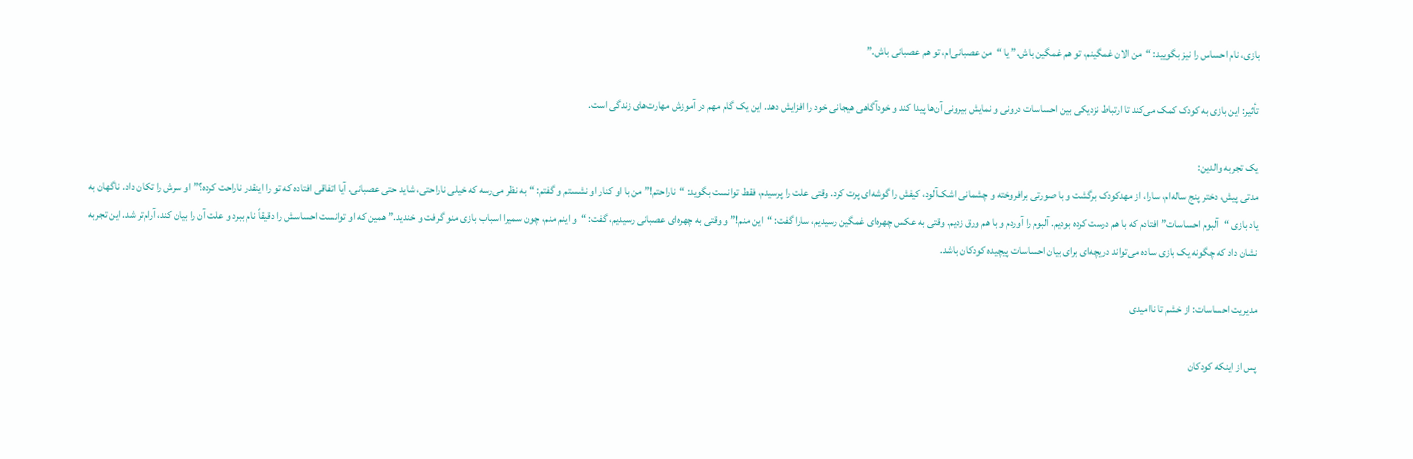بازی، نام احساس را نیز بگویید: “من الان غمگینم، تو هم غمگین باش.” یا “من عصبانی‌ام، تو هم عصبانی باش.”

تأثیر: این بازی به کودک کمک می‌کند تا ارتباط نزدیکی بین احساسات درونی و نمایش بیرونی آن‌ها پیدا کند و خودآگاهی هیجانی خود را افزایش دهد. این یک گام مهم در آموزش مهارت‌های زندگی است.

یک تجربه والدین:
مدتی پیش، دختر پنج ساله‌ام، سارا، از مهدکودک برگشت و با صورتی برافروخته و چشمانی اشک‌آلود، کیفش را گوشه‌ای پرت کرد. وقتی علت را پرسیدم، فقط توانست بگوید: “ناراحتم!” من با او کنار او نشستم و گفتم: “به نظر می‌رسه که خیلی ناراحتی، شاید حتی عصبانی. آیا اتفاقی افتاده که تو را اینقدر ناراحت کرده؟” او سرش را تکان داد. ناگهان به یاد بازی “آلبوم احساسات” افتادم که با هم درست کرده بودیم. آلبوم را آوردم و با هم ورق زدیم. وقتی به عکس چهره‌ای غمگین رسیدیم، سارا گفت: “این منم!” و وقتی به چهره‌ای عصبانی رسیدیم، گفت: “و اینم منم، چون سمیرا اسباب بازی منو گرفت و خندید.” همین که او توانست احساسش را دقیقاً نام ببرد و علت آن را بیان کند، آرام‌تر شد. این تجربه نشان داد که چگونه یک بازی ساده می‌تواند دریچه‌ای برای بیان احساسات پیچیده کودکان باشد.

مدیریت احساسات: از خشم تا ناامیدی

پس از اینکه کودکان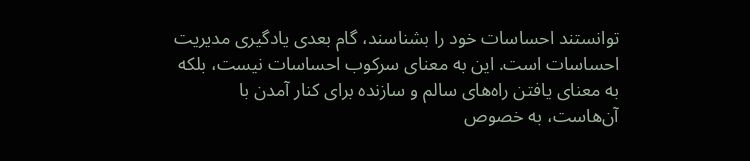توانستند احساسات خود را بشناسند، گام بعدی یادگیری مدیریت احساسات است. این به معنای سرکوب احساسات نیست، بلکه به معنای یافتن راه‌های سالم و سازنده برای کنار آمدن با آن‌هاست، به خصوص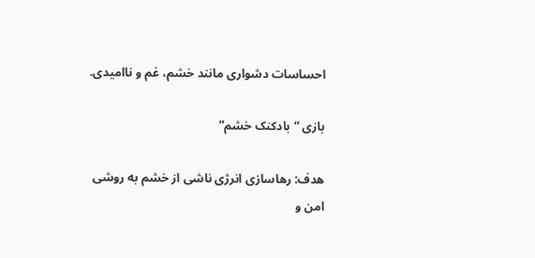احساسات دشواری مانند خشم، غم و ناامیدی.

بازی “بادکنک خشم”

هدف: رهاسازی انرژی ناشی از خشم به روشی امن و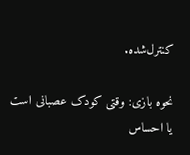کنترل‌شده.

نحوه بازی: وقتی کودک عصبانی است یا احساس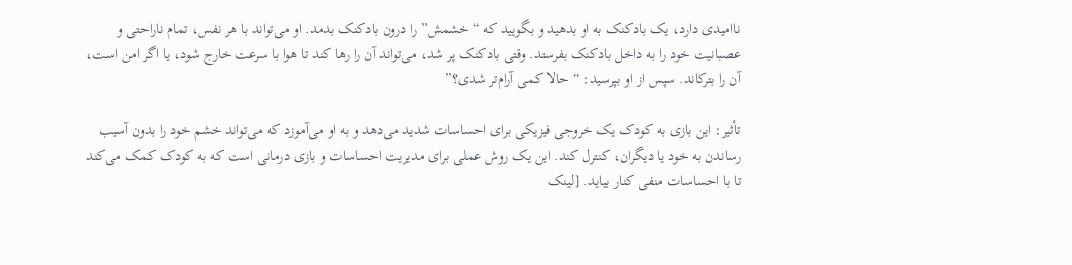ناامیدی دارد، یک بادکنک به او بدهید و بگویید که “خشمش” را درون بادکنک بدمد. او می‌تواند با هر نفس، تمام ناراحتی و عصبانیت خود را به داخل بادکنک بفرستد. وقتی بادکنک پر شد، می‌تواند آن را رها کند تا هوا با سرعت خارج شود، یا اگر امن است، آن را بترکاند. سپس از او بپرسید: “حالا کمی آرام‌تر شدی؟”

تأثیر: این بازی به کودک یک خروجی فیزیکی برای احساسات شدید می‌دهد و به او می‌آموزد که می‌تواند خشم خود را بدون آسیب رساندن به خود یا دیگران، کنترل کند. این یک روش عملی برای مدیریت احساسات و بازی درمانی است که به کودک کمک می‌کند تا با احساسات منفی کنار بیاید. [لینک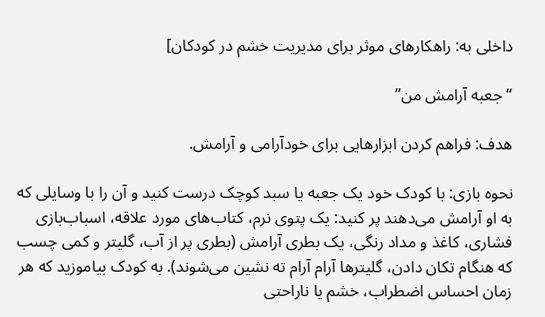داخلی به: راهکارهای موثر برای مدیریت خشم در کودکان]

“جعبه آرامش من”

هدف: فراهم کردن ابزارهایی برای خودآرامی و آرامش.

نحوه بازی: با کودک خود یک جعبه یا سبد کوچک درست کنید و آن را با وسایلی که به او آرامش می‌دهند پر کنید: یک پتوی نرم، کتاب‌های مورد علاقه، اسباب‌بازی فشاری، کاغذ و مداد رنگی، یک بطری آرامش (بطری پر از آب، گلیتر و کمی چسب که هنگام تکان دادن، گلیترها آرام آرام ته نشین می‌شوند). به کودک بیاموزید که هر زمان احساس اضطراب، خشم یا ناراحتی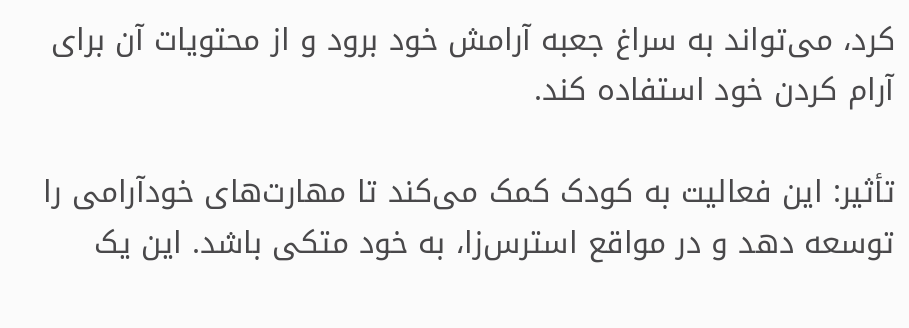کرد، می‌تواند به سراغ جعبه آرامش خود برود و از محتویات آن برای آرام کردن خود استفاده کند.

تأثیر: این فعالیت به کودک کمک می‌کند تا مهارت‌های خودآرامی را توسعه دهد و در مواقع استرس‌زا، به خود متکی باشد. این یک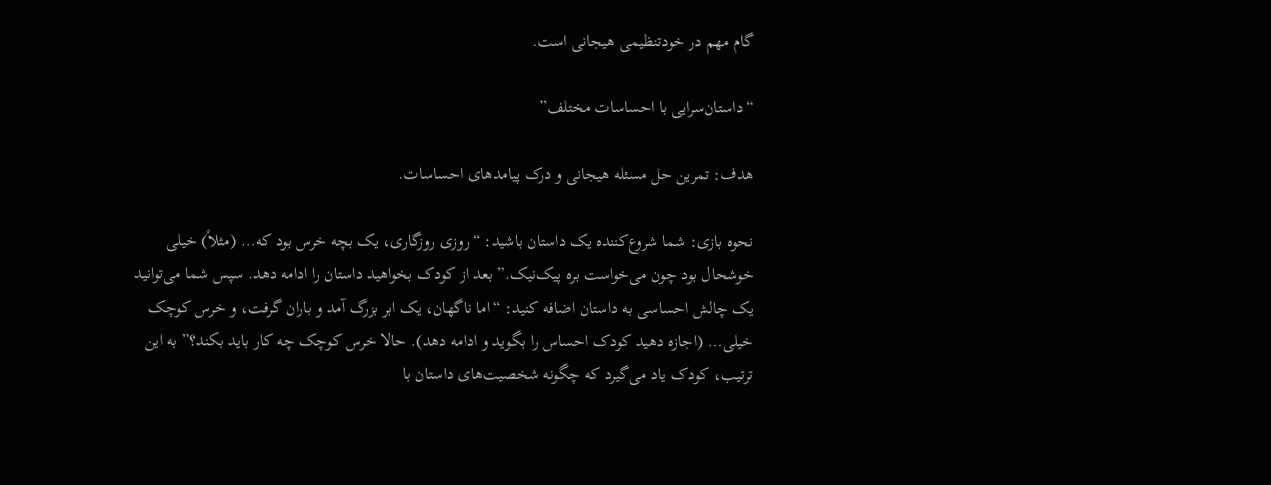گام مهم در خودتنظیمی هیجانی است.

“داستان‌سرایی با احساسات مختلف”

هدف: تمرین حل مسئله هیجانی و درک پیامدهای احساسات.

نحوه بازی: شما شروع‌کننده یک داستان باشید: “روزی روزگاری، یک بچه خرس بود که… (مثلاً) خیلی خوشحال بود چون می‌خواست بره پیک‌نیک.” بعد از کودک بخواهید داستان را ادامه دهد. سپس شما می‌توانید یک چالش احساسی به داستان اضافه کنید: “اما ناگهان، یک ابر بزرگ آمد و باران گرفت، و خرس کوچک خیلی… (اجازه دهید کودک احساس را بگوید و ادامه دهد). حالا خرس کوچک چه کار باید بکند؟” به این ترتیب، کودک یاد می‌گیرد که چگونه شخصیت‌های داستان با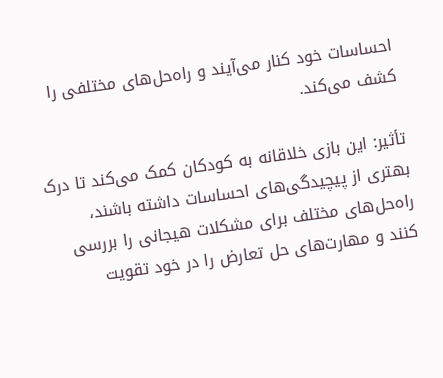احساسات خود کنار می‌آیند و راه‌حل‌های مختلفی را کشف می‌کند.

تأثیر: این بازی خلاقانه به کودکان کمک می‌کند تا درک بهتری از پیچیدگی‌های احساسات داشته باشند، راه‌حل‌های مختلف برای مشکلات هیجانی را بررسی کنند و مهارت‌های حل تعارض را در خود تقویت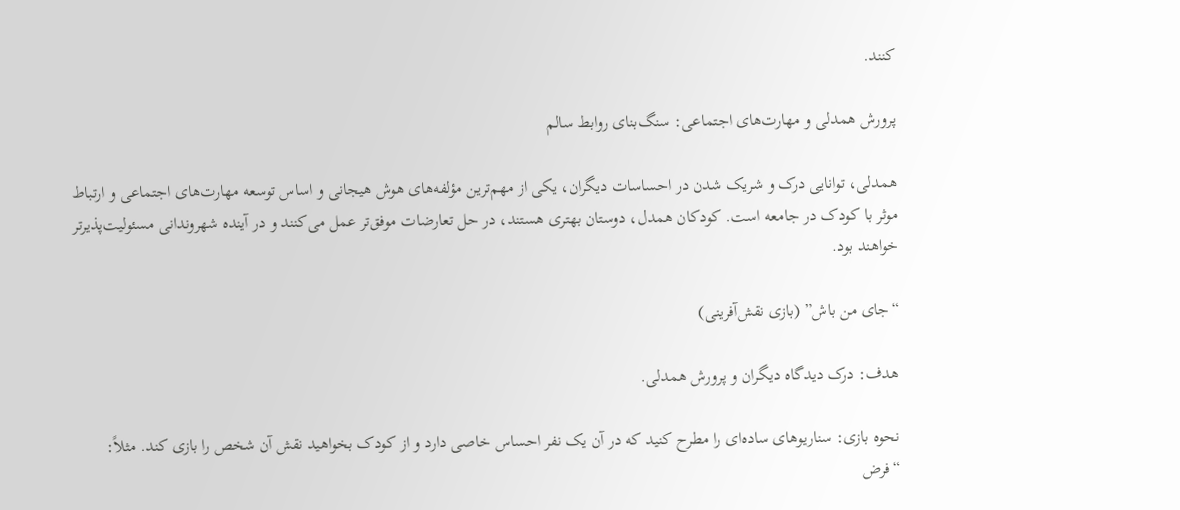کنند.

پرورش همدلی و مهارت‌های اجتماعی: سنگ‌بنای روابط سالم

همدلی، توانایی درک و شریک شدن در احساسات دیگران، یکی از مهم‌ترین مؤلفه‌های هوش هیجانی و اساس توسعه مهارت‌های اجتماعی و ارتباط موثر با کودک در جامعه است. کودکان همدل، دوستان بهتری هستند، در حل تعارضات موفق‌تر عمل می‌کنند و در آینده شهروندانی مسئولیت‌پذیرتر خواهند بود.

“جای من باش” (بازی نقش‌آفرینی)

هدف: درک دیدگاه دیگران و پرورش همدلی.

نحوه بازی: سناریوهای ساده‌ای را مطرح کنید که در آن یک نفر احساس خاصی دارد و از کودک بخواهید نقش آن شخص را بازی کند. مثلاً: “فرض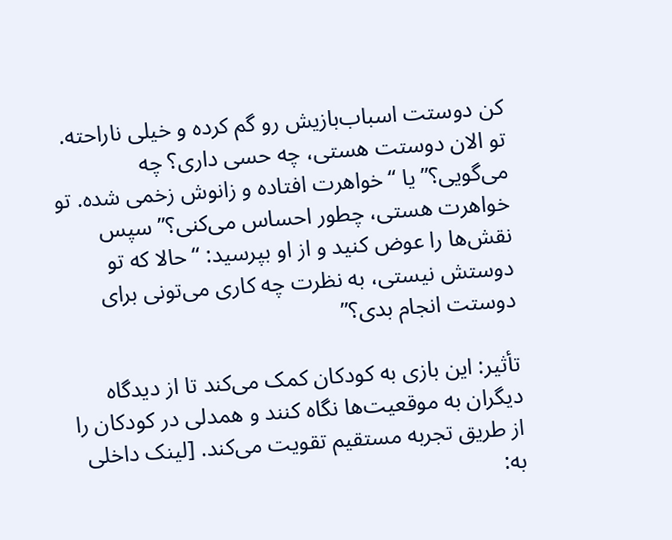کن دوستت اسباب‌بازیش رو گم کرده و خیلی ناراحته. تو الان دوستت هستی، چه حسی داری؟ چه می‌گویی؟” یا “خواهرت افتاده و زانوش زخمی شده. تو خواهرت هستی، چطور احساس می‌کنی؟” سپس نقش‌ها را عوض کنید و از او بپرسید: “حالا که تو دوستش نیستی، به نظرت چه کاری می‌تونی برای دوستت انجام بدی؟”

تأثیر: این بازی به کودکان کمک می‌کند تا از دیدگاه دیگران به موقعیت‌ها نگاه کنند و همدلی در کودکان را از طریق تجربه مستقیم تقویت می‌کند. [لینک داخلی به: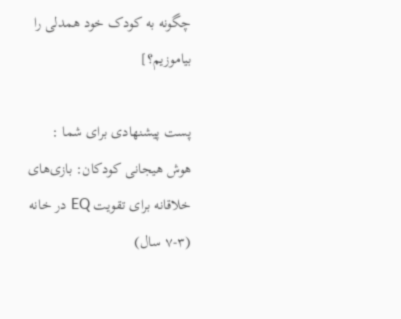چگونه به کودک خود همدلی را بیاموزیم؟]

پست پیشنهادی برای شما :  هوش هیجانی کودکان: بازی‌های خلاقانه برای تقویت EQ در خانه (۳-۷ سال)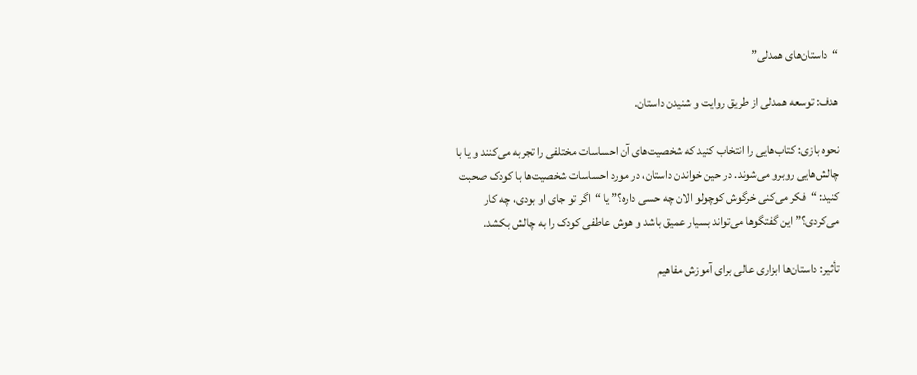“داستان‌های همدلی”

هدف: توسعه همدلی از طریق روایت و شنیدن داستان.

نحوه بازی: کتاب‌هایی را انتخاب کنید که شخصیت‌های آن احساسات مختلفی را تجربه می‌کنند و یا با چالش‌هایی روبرو می‌شوند. در حین خواندن داستان، در مورد احساسات شخصیت‌ها با کودک صحبت کنید: “فکر می‌کنی خرگوش کوچولو الان چه حسی داره؟” یا “اگر تو جای او بودی، چه کار می‌کردی؟” این گفتگوها می‌تواند بسیار عمیق باشد و هوش عاطفی کودک را به چالش بکشد.

تأثیر: داستان‌ها ابزاری عالی برای آموزش مفاهیم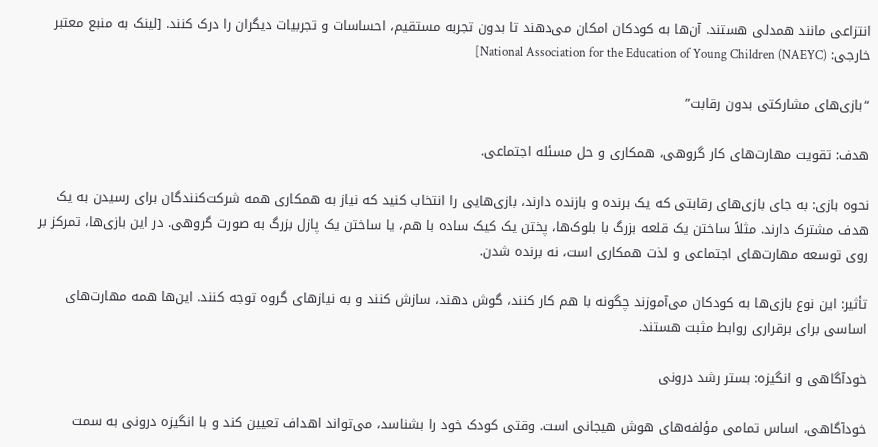انتزاعی مانند همدلی هستند. آن‌ها به کودکان امکان می‌دهند تا بدون تجربه مستقیم، احساسات و تجربیات دیگران را درک کنند. [لینک به منبع معتبر خارجی: National Association for the Education of Young Children (NAEYC)]

“بازی‌های مشارکتی بدون رقابت”

هدف: تقویت مهارت‌های کار گروهی، همکاری و حل مسئله اجتماعی.

نحوه بازی: به جای بازی‌های رقابتی که یک برنده و بازنده دارند، بازی‌هایی را انتخاب کنید که نیاز به همکاری همه شرکت‌کنندگان برای رسیدن به یک هدف مشترک دارند. مثلاً ساختن یک قلعه بزرگ با بلوک‌ها، پختن یک کیک ساده با هم، یا ساختن یک پازل بزرگ به صورت گروهی. در این بازی‌ها، تمرکز بر روی توسعه مهارت‌های اجتماعی و لذت همکاری است، نه برنده شدن.

تأثیر: این نوع بازی‌ها به کودکان می‌آموزند چگونه با هم کار کنند، گوش دهند، سازش کنند و به نیازهای گروه توجه کنند. این‌ها همه مهارت‌های اساسی برای برقراری روابط مثبت هستند.

خودآگاهی و انگیزه: بستر رشد درونی

خودآگاهی، اساس تمامی مؤلفه‌های هوش هیجانی است. وقتی کودک خود را بشناسد، می‌تواند اهداف تعیین کند و با انگیزه درونی به سمت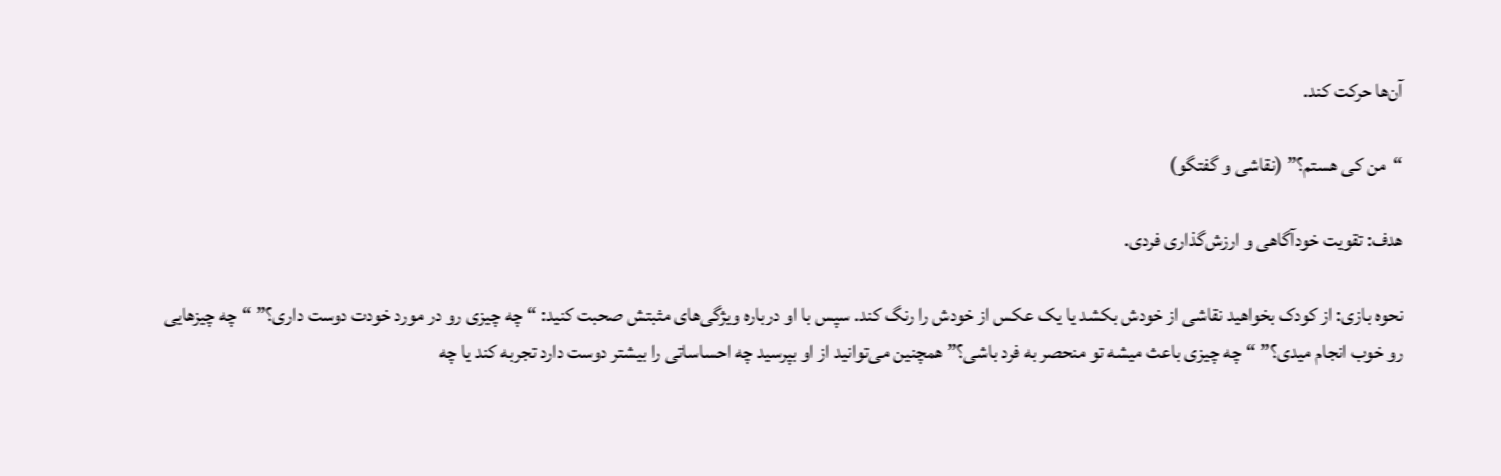آن‌ها حرکت کند.

“من کی هستم؟” (نقاشی و گفتگو)

هدف: تقویت خودآگاهی و ارزش‌گذاری فردی.

نحوه بازی: از کودک بخواهید نقاشی از خودش بکشد یا یک عکس از خودش را رنگ کند. سپس با او درباره ویژگی‌های مثبتش صحبت کنید: “چه چیزی رو در مورد خودت دوست داری؟” “چه چیزهایی رو خوب انجام میدی؟” “چه چیزی باعث میشه تو منحصر به فرد باشی؟” همچنین می‌توانید از او بپرسید چه احساساتی را بیشتر دوست دارد تجربه کند یا چه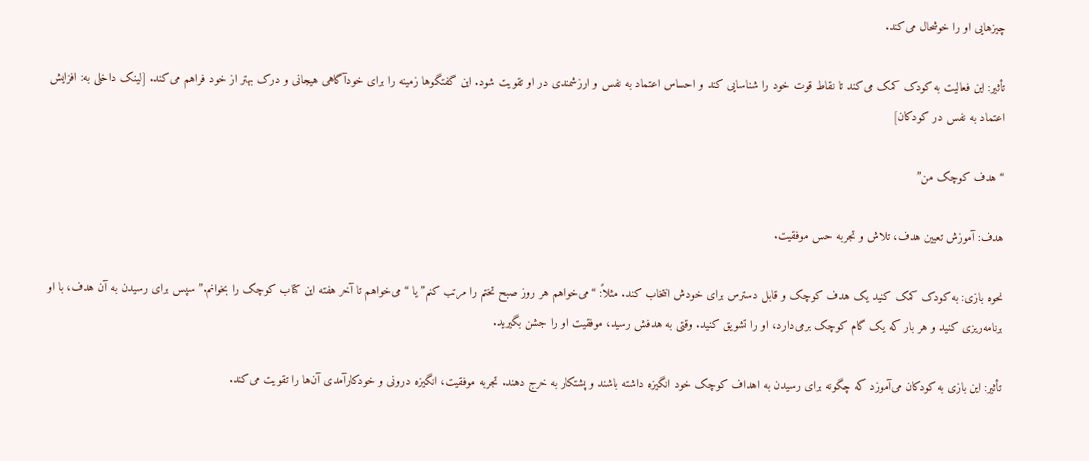چیزهایی او را خوشحال می‌کند.

تأثیر: این فعالیت به کودک کمک می‌کند تا نقاط قوت خود را شناسایی کند و احساس اعتماد به نفس و ارزشمندی در او تقویت شود. این گفتگوها زمینه را برای خودآگاهی هیجانی و درک بهتر از خود فراهم می‌کند. [لینک داخلی به: افزایش اعتماد به نفس در کودکان]

“هدف کوچک من”

هدف: آموزش تعیین هدف، تلاش و تجربه حس موفقیت.

نحوه بازی: به کودک کمک کنید یک هدف کوچک و قابل دسترس برای خودش انتخاب کند. مثلاً: “می‌خواهم هر روز صبح تختم را مرتب کنم” یا “می‌خواهم تا آخر هفته این کتاب کوچک را بخوانم.” سپس برای رسیدن به آن هدف، با او برنامه‌ریزی کنید و هر بار که یک گام کوچک برمی‌دارد، او را تشویق کنید. وقتی به هدفش رسید، موفقیت او را جشن بگیرید.

تأثیر: این بازی به کودکان می‌آموزد که چگونه برای رسیدن به اهداف کوچک خود انگیزه داشته باشند و پشتکار به خرج دهند. تجربه موفقیت، انگیزه درونی و خودکارآمدی آن‌ها را تقویت می‌کند.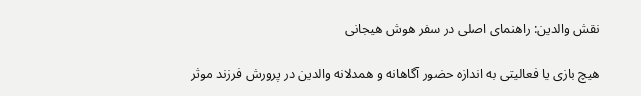نقش والدین: راهنمای اصلی در سفر هوش هیجانی

هیچ بازی یا فعالیتی به اندازه حضور آگاهانه و همدلانه والدین در پرورش فرزند موثر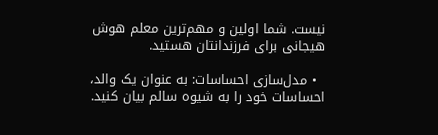نیست. شما اولین و مهم‌ترین معلم هوش هیجانی برای فرزندانتان هستید.

  • مدل‌سازی احساسات: به عنوان یک والد، احساسات خود را به شیوه سالم بیان کنید.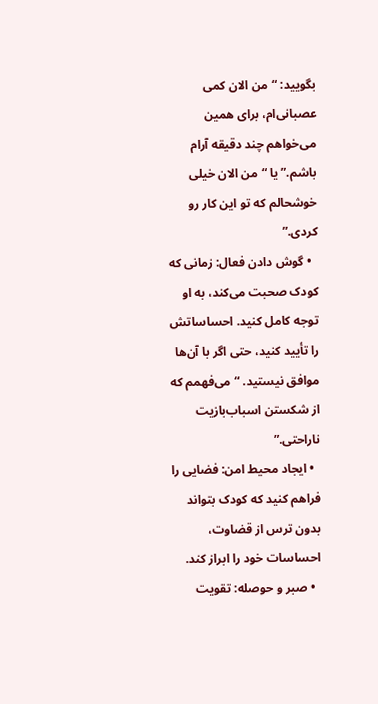بگویید: “من الان کمی عصبانی‌ام، برای همین می‌خواهم چند دقیقه آرام باشم.” یا “من الان خیلی خوشحالم که تو این کار رو کردی.”
  • گوش دادن فعال: زمانی که کودک صحبت می‌کند، به او توجه کامل کنید. احساساتش را تأیید کنید، حتی اگر با آن‌ها موافق نیستید. “می‌فهمم که از شکستن اسباب‌بازیت ناراحتی.”
  • ایجاد محیط امن: فضایی را فراهم کنید که کودک بتواند بدون ترس از قضاوت، احساسات خود را ابراز کند.
  • صبر و حوصله: تقویت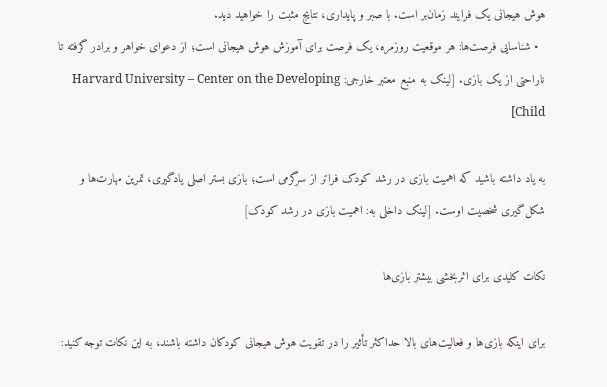هوش هیجانی یک فرایند زمان‌بر است. با صبر و پایداری، نتایج مثبت را خواهید دید.
  • شناسایی فرصت‌ها: هر موقعیت روزمره، یک فرصت برای آموزش هوش هیجانی است؛ از دعوای خواهر و برادر گرفته تا ناراحتی از یک بازی. [لینک به منبع معتبر خارجی: Harvard University – Center on the Developing Child]

به یاد داشته باشید که اهمیت بازی در رشد کودک فراتر از سرگرمی است؛ بازی بستر اصلی یادگیری، تمرین مهارت‌ها و شکل‌گیری شخصیت اوست. [لینک داخلی به: اهمیت بازی در رشد کودک]

نکات کلیدی برای اثربخشی بیشتر بازی‌ها

برای اینکه بازی‌ها و فعالیت‌های بالا حداکثر تأثیر را در تقویت هوش هیجانی کودکان داشته باشند، به این نکات توجه کنید: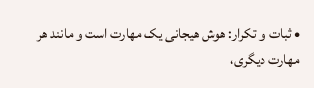• ثبات و تکرار: هوش هیجانی یک مهارت است و مانند هر مهارت دیگری،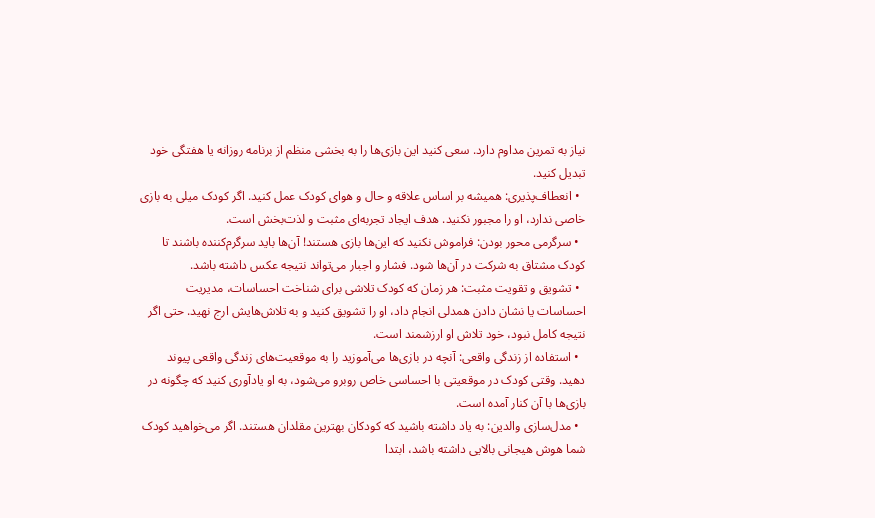نیاز به تمرین مداوم دارد. سعی کنید این بازی‌ها را به بخشی منظم از برنامه روزانه یا هفتگی خود تبدیل کنید.
  • انعطاف‌پذیری: همیشه بر اساس علاقه و حال و هوای کودک عمل کنید. اگر کودک میلی به بازی خاصی ندارد، او را مجبور نکنید. هدف ایجاد تجربه‌ای مثبت و لذت‌بخش است.
  • سرگرمی محور بودن: فراموش نکنید که این‌ها بازی هستند! آن‌ها باید سرگرم‌کننده باشند تا کودک مشتاق به شرکت در آن‌ها شود. فشار و اجبار می‌تواند نتیجه عکس داشته باشد.
  • تشویق و تقویت مثبت: هر زمان که کودک تلاشی برای شناخت احساسات، مدیریت احساسات یا نشان دادن همدلی انجام داد، او را تشویق کنید و به تلاش‌هایش ارج نهید. حتی اگر نتیجه کامل نبود، خود تلاش او ارزشمند است.
  • استفاده از زندگی واقعی: آنچه در بازی‌ها می‌آموزید را به موقعیت‌های زندگی واقعی پیوند دهید. وقتی کودک در موقعیتی با احساسی خاص روبرو می‌شود، به او یادآوری کنید که چگونه در بازی‌ها با آن کنار آمده است.
  • مدل‌سازی والدین: به یاد داشته باشید که کودکان بهترین مقلدان هستند. اگر می‌خواهید کودک شما هوش هیجانی بالایی داشته باشد، ابتدا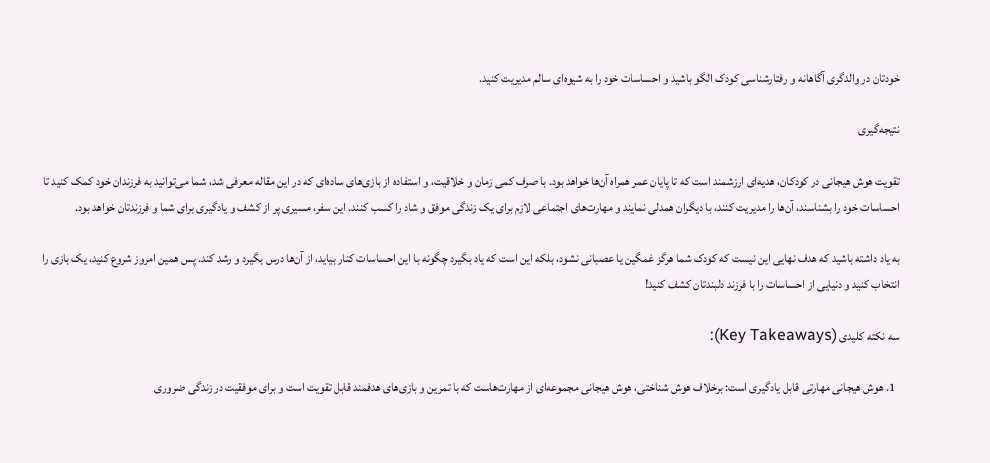خودتان در والدگری آگاهانه و رفتارشناسی کودک الگو باشید و احساسات خود را به شیوه‌ای سالم مدیریت کنید.

نتیجه‌گیری

تقویت هوش هیجانی در کودکان، هدیه‌ای ارزشمند است که تا پایان عمر همراه آن‌ها خواهد بود. با صرف کمی زمان و خلاقیت، و استفاده از بازی‌های ساده‌ای که در این مقاله معرفی شد، شما می‌توانید به فرزندان خود کمک کنید تا احساسات خود را بشناسند، آن‌ها را مدیریت کنند، با دیگران همدلی نمایند و مهارت‌های اجتماعی لازم برای یک زندگی موفق و شاد را کسب کنند. این سفر، مسیری پر از کشف و یادگیری برای شما و فرزندتان خواهد بود.

به یاد داشته باشید که هدف نهایی این نیست که کودک شما هرگز غمگین یا عصبانی نشود، بلکه این است که یاد بگیرد چگونه با این احساسات کنار بیاید، از آن‌ها درس بگیرد و رشد کند. پس همین امروز شروع کنید، یک بازی را انتخاب کنید و دنیایی از احساسات را با فرزند دلبندتان کشف کنید!

سه نکته کلیدی (Key Takeaways):

  1. هوش هیجانی مهارتی قابل یادگیری است: برخلاف هوش شناختی، هوش هیجانی مجموعه‌ای از مهارت‌هاست که با تمرین و بازی‌های هدفمند قابل تقویت است و برای موفقیت در زندگی ضروری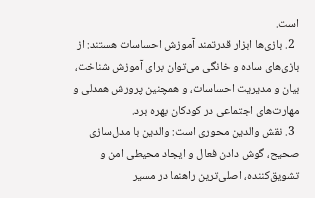است.
  2. بازی‌ها ابزار قدرتمند آموزش احساسات هستند: از بازی‌های ساده و خانگی می‌توان برای آموزش شناخت، بیان و مدیریت احساسات، و همچنین پرورش همدلی و مهارت‌های اجتماعی در کودکان بهره برد.
  3. نقش والدین محوری است: والدین با مدل‌سازی صحیح، گوش دادن فعال و ایجاد محیطی امن و تشویق‌کننده، اصلی‌ترین راهنما در مسیر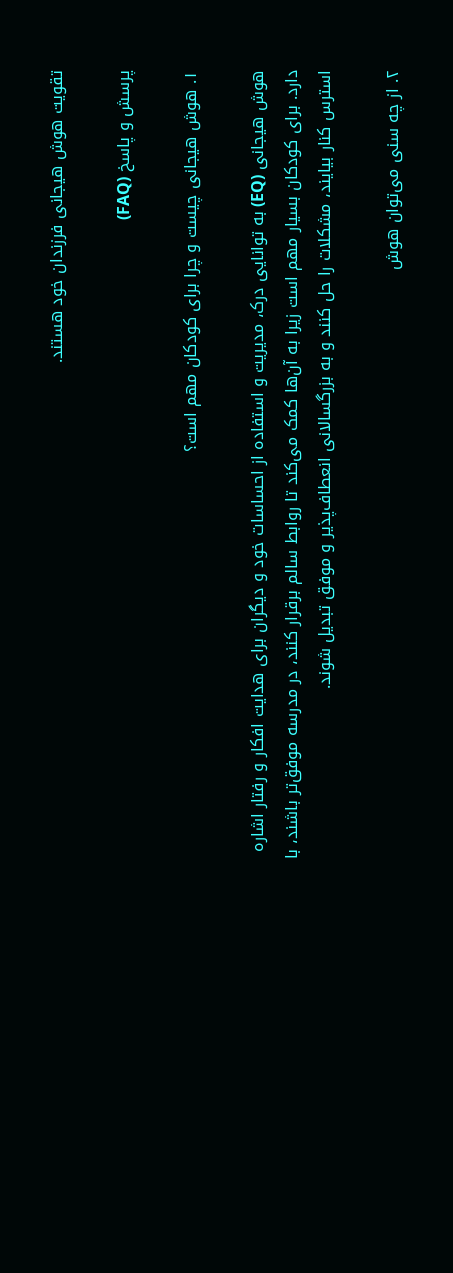تقویت هوش هیجانی فرزندان خود هستند.

پرسش و پاسخ (FAQ)

۱. هوش هیجانی چیست و چرا برای کودکان مهم است؟

هوش هیجانی (EQ) به توانایی درک، مدیریت و استفاده از احساسات خود و دیگران برای هدایت افکار و رفتار اشاره دارد. برای کودکان بسیار مهم است زیرا به آن‌ها کمک می‌کند تا روابط سالم برقرار کنند، در مدرسه موفق‌تر باشند، با استرس کنار بیایند، مشکلات را حل کنند و به بزرگسالانی انعطاف‌پذیر و موفق تبدیل شوند.

۲. از چه سنی می‌توان هوش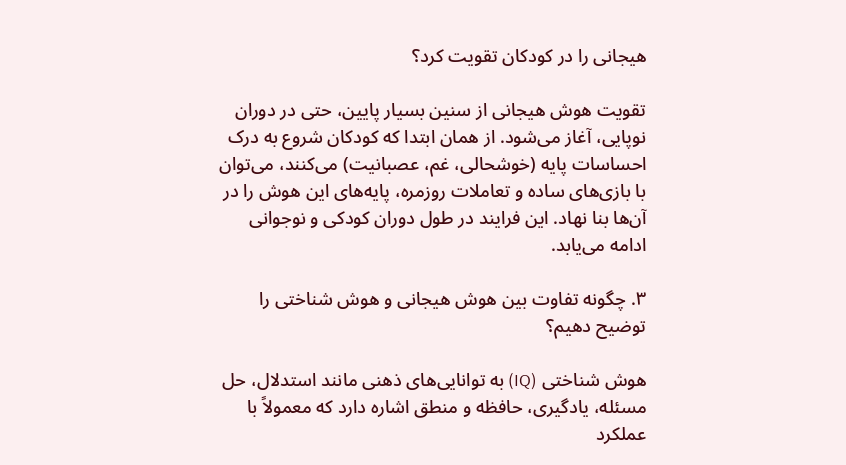هیجانی را در کودکان تقویت کرد؟

تقویت هوش هیجانی از سنین بسیار پایین، حتی در دوران نوپایی، آغاز می‌شود. از همان ابتدا که کودکان شروع به درک احساسات پایه (خوشحالی، غم، عصبانیت) می‌کنند، می‌توان با بازی‌های ساده و تعاملات روزمره، پایه‌های این هوش را در آن‌ها بنا نهاد. این فرایند در طول دوران کودکی و نوجوانی ادامه می‌یابد.

۳. چگونه تفاوت بین هوش هیجانی و هوش شناختی را توضیح دهیم؟

هوش شناختی (IQ) به توانایی‌های ذهنی مانند استدلال، حل مسئله، یادگیری، حافظه و منطق اشاره دارد که معمولاً با عملکرد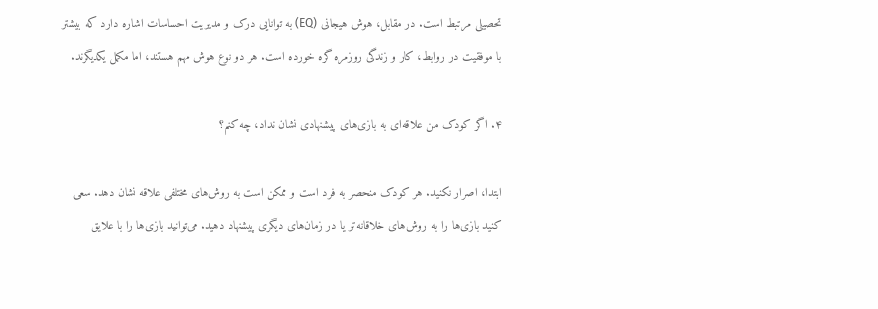تحصیلی مرتبط است. در مقابل، هوش هیجانی (EQ) به توانایی درک و مدیریت احساسات اشاره دارد که بیشتر با موفقیت در روابط، کار و زندگی روزمره گره خورده است. هر دو نوع هوش مهم هستند، اما مکمل یکدیگرند.

۴. اگر کودک من علاقه‌ای به بازی‌های پیشنهادی نشان نداد، چه کنم؟

ابتدا، اصرار نکنید. هر کودک منحصر به فرد است و ممکن است به روش‌های مختلفی علاقه نشان دهد. سعی کنید بازی‌ها را به روش‌های خلاقانه‌تر یا در زمان‌های دیگری پیشنهاد دهید. می‌توانید بازی‌ها را با علایق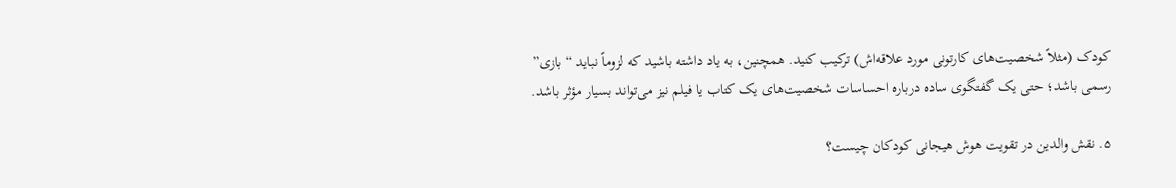کودک (مثلاً شخصیت‌های کارتونی مورد علاقه‌اش) ترکیب کنید. همچنین، به یاد داشته باشید که لزوماً نباید “بازی” رسمی باشد؛ حتی یک گفتگوی ساده درباره احساسات شخصیت‌های یک کتاب یا فیلم نیز می‌تواند بسیار مؤثر باشد.

۵. نقش والدین در تقویت هوش هیجانی کودکان چیست؟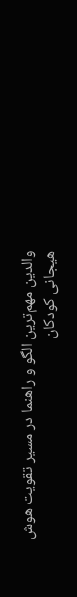والدین مهم‌ترین الگو و راهنما در مسیر تقویت هوش هیجانی کودکان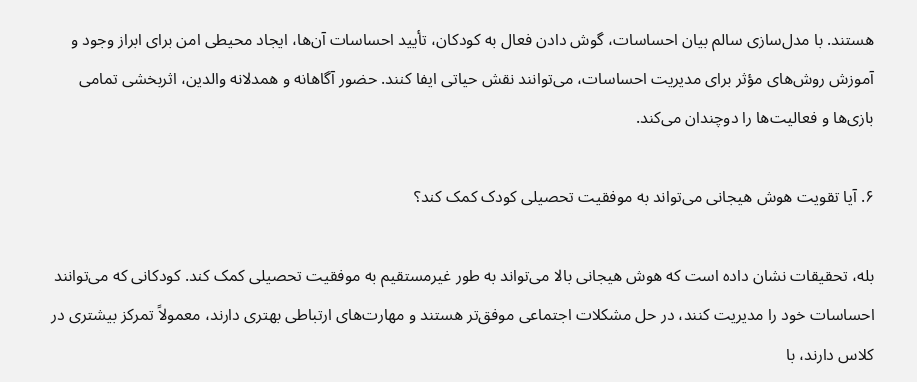هستند. با مدل‌سازی سالم بیان احساسات، گوش دادن فعال به کودکان، تأیید احساسات آن‌ها، ایجاد محیطی امن برای ابراز وجود و آموزش روش‌های مؤثر برای مدیریت احساسات، می‌توانند نقش حیاتی ایفا کنند. حضور آگاهانه و همدلانه والدین، اثربخشی تمامی بازی‌ها و فعالیت‌ها را دوچندان می‌کند.

۶. آیا تقویت هوش هیجانی می‌تواند به موفقیت تحصیلی کودک کمک کند؟

بله، تحقیقات نشان داده است که هوش هیجانی بالا می‌تواند به طور غیرمستقیم به موفقیت تحصیلی کمک کند. کودکانی که می‌توانند احساسات خود را مدیریت کنند، در حل مشکلات اجتماعی موفق‌تر هستند و مهارت‌های ارتباطی بهتری دارند، معمولاً تمرکز بیشتری در کلاس دارند، با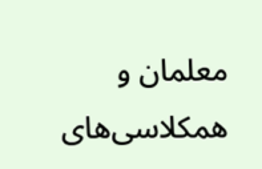معلمان و همکلاسی‌های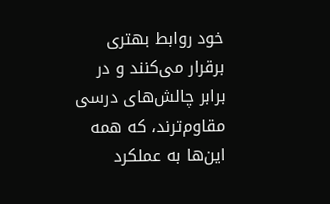خود روابط بهتری برقرار می‌کنند و در برابر چالش‌های درسی مقاوم‌ترند، که همه این‌ها به عملکرد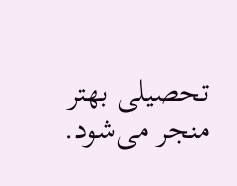تحصیلی بهتر منجر می‌شود.